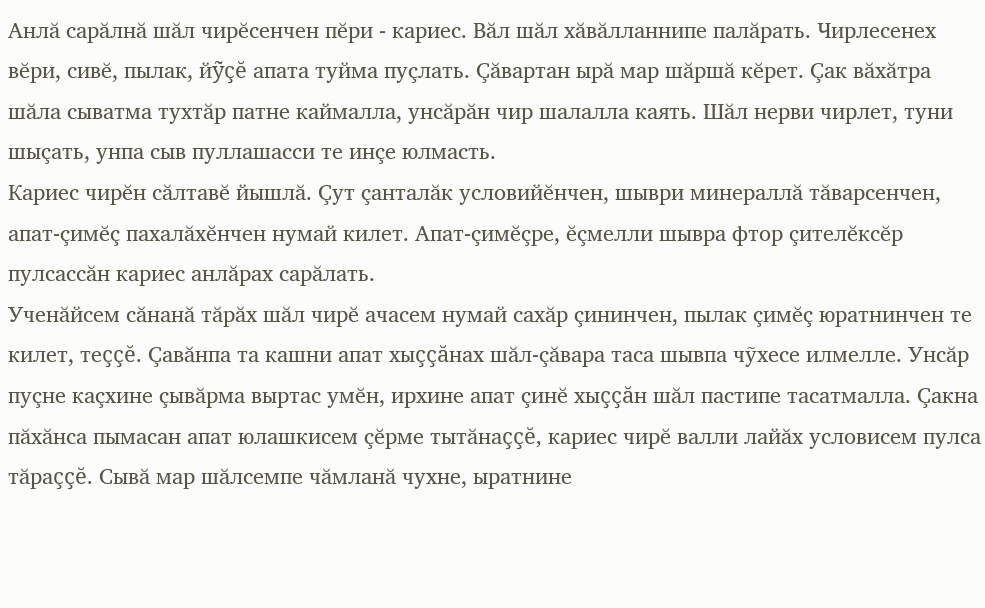Анлă сарăлнă шăл чирĕсенчен пĕри - кариес. Вăл шăл хăвăлланнипе палăрать. Чирлесенех вĕри, сивĕ, пылак, йỹçĕ апата туйма пуçлать. Çăвартан ырă мар шăршă кĕрет. Çак вăхăтра шăла сыватма тухтăр патне каймалла, унсăрăн чир шалалла каять. Шăл нерви чирлет, туни шыçать, унпа сыв пуллашасси те инçе юлмасть.
Кариес чирĕн сăлтавĕ йышлă. Çут çанталăк условийĕнчен, шыври минераллă тăварсенчен, апат-çимĕç пахалăхĕнчен нумай килет. Апат-çимĕçре, ĕçмелли шывра фтор çителĕксĕр пулсассăн кариес анлăрах сарăлать.
Ученăйсем сăнанă тăрăх шăл чирĕ ачасем нумай сахăр çининчен, пылак çимĕç юратнинчен те килет, теççĕ. Çавăнпа та кашни апат хыççăнах шăл-çăвара таса шывпа чỹхесе илмелле. Унсăр пуçне каçхине çывăрма выртас умĕн, ирхине апат çинĕ хыççăн шăл пастипе тасатмалла. Çакна пăхăнса пымасан апат юлашкисем çĕрме тытăнаççĕ, кариес чирĕ валли лайăх условисем пулса тăраççĕ. Сывă мар шăлсемпе чăмланă чухне, ыратнине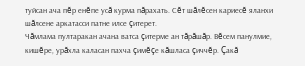туйсан ача пĕр енĕпе усă курма пăрахать. Сĕт шăлĕсен кариесĕ яланхи шăлсене аркатасси патне илсе çитерет.
Чăмлама пултаракан ачана ватса çитерме ан тăрăшăр. Вĕсем панулмие, кишĕре, урăхла каласан пахча çимĕçе кăшласа çиччĕр. Çакă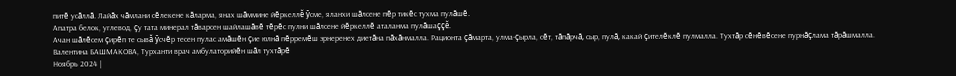питĕ усăллă. Лайăх чăмлани сĕлекене кăларма, янах шăммине йĕркеллĕ ỹсме, яланхи шăлсене пĕр тикĕс тухма пулăшĕ.
Апатра белок, углевод, çу тата минерал тăварсен шайлашăвĕ тĕрĕс пулни шăлсене йĕркеллĕ аталанма пулăшаççĕ.
Ачан шăлĕсем çирĕп те сывă ỹсчĕр тесен пулас амăшĕн çие юлнă пĕрремĕш эрнеренех диетăна пăхăнмалла. Рационта çăмарта, улма-çырла, сĕт, тăпăрчă, сыр, пулă, какай çителĕклĕ пулмалла. Тухтăр сĕнĕвĕсене пурнăçлама тăрăшмалла.
Валентина БАШМАКОВА, Турханти врач амбулаторийĕн шăл тухтăрĕ
Ноябрь 2024 |